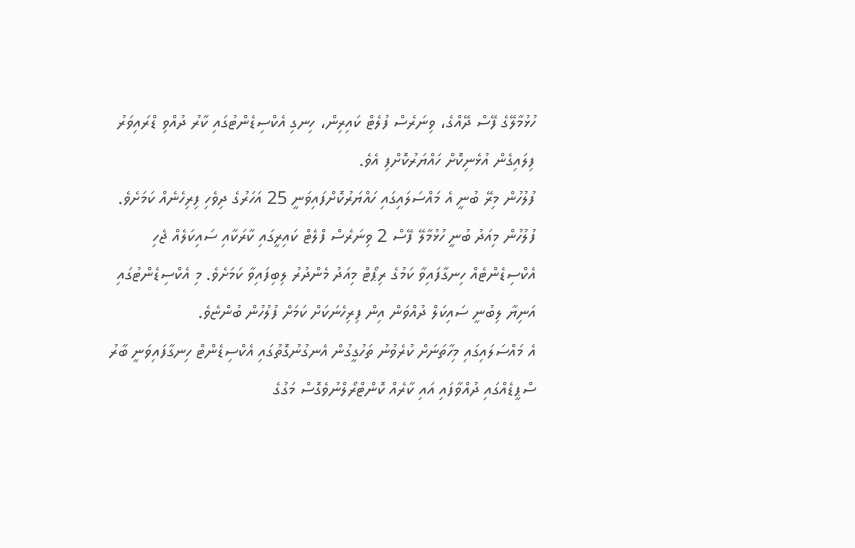ހުޅުމާލޭގެ ފޭސް ދޭއްގެ، ވިނަރެސް ފުލެޓް ކައިރިން، ހިނގި އެކްސިޑެންޓުގައި ކާރު ދުއްވި ޑްރައިވަރު ފިލައިގެން އުޅެނިކޮށް ހައްޔަރުކޮށްފި އެވެ.
ފުލުހުން މިރޭ ބުނީ އެ މައްސަލައިގައި ހައްޔަރުކޮށްފައިވަނީ 25 އަހަރުގެ ދިވެހި ފިރިހެނެއް ކަމަށެވެ.
ފުލުހުން މިއަދު ބުނީ ހުޅުމާލޭ ފޭސް 2 ވިނަރެސް ފްލެޓް ކައިރީގައި ކާރަކާއި ސައިކަލެއް ޖެހި އެކްސިޑެންޓެއް ހިނގާފައިވާ ކަމުގެ ރިޕޯޓް މިއަދު މެންދުރު ލިބިފައިވާ ކަމަށެވެ. މި އެކްސިޑެންޓުގައި އަނިޔާ ލިބުނީ ސައިކަލް ދުއްވަން އިން ފިރިހެނަކަށް ކަމަށް ފުލުހުން ބުންޏެވެ.
އެ މައްސަލައިގައި މިހާތަނަށް ކުރެވުނު ތަހުގީގުން އެނގުނުގޮތުގައި އެކްސިޑެންޓް ހިނގާފައިވަނީ ބާރު ސްޕީޑެއްގައި ދުއްވާފައި އައި ކާރެއް ކޮންޓްރޯލްނުވެގޮސް މަގުގެ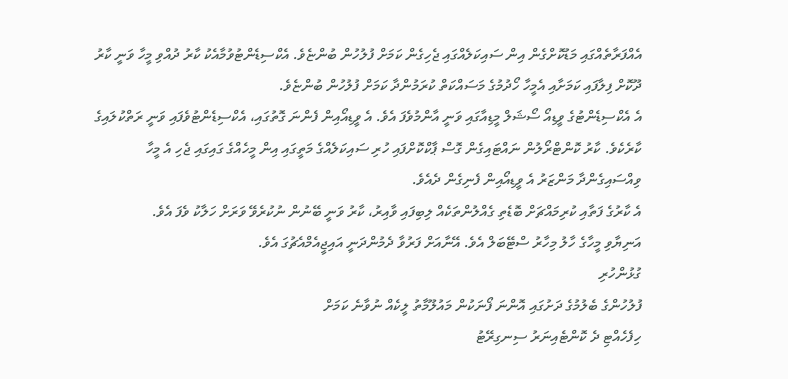އެއްފަރާތެއްގައި މަޑުކޮށްގެން އިން ސައިކަލެއްގައި ޖެހިގެން ކަމަށް ފުލުހުން ބުންޏެވެ. އެކްސިޑެންޓުވުމާއެކު ކާރު ދުއްވި މީހާ ވަނީ ކާރު ދޫކޮށް ފިލާފައި ކަމަށާއި އެމީހާ ހޯދުމުގެ މަސައްކަތް ކުރަމުންދާ ކަމަށް ފުލުހުން ބުންޏެވެ.
އެ އެކްސިޑެންޓުގެ ވީޑިއޯ ސޯޝަލް މީޑިއާގައި ވަނީ އާންމުވެފަ އެވެ. އެ ވީޑިއޯއިން ފެންނަ ގޮތުގައި، އެކްސިޑެންޓުވެފައި ވަނީ ރަތްކުލައިގެ ކާރެކެވެ. ކާރު ކޮންޓްރޯލުން ނައްޓައިގެން ގޮސް ޕާކްކޮށްފައި ހުރި ސައިކަލެއްގެ މަތީގައި އިން މީހެއްގެ ގައިގައި ޖެހި އެ މީހާ ވިއްސައިގެންދާ މަންޒަރު އެ ވީޑިއޯއިން ފެނިގެން ދެއެވެ.
އެ ކާރުގެ ފަތާއި ކުރިމައްޗަށް ބޮޑެތި ގެއްލުންތަކެއް ލިބިފައި ވާއިރު، ކާރު ވަނީ ބޭނުން ނުކުރެވޭ ވަރަށް ހަލާކު ވެފަ އެވެ.
އަނިޔާވި މީހާގެ ހާލު މިހާރު ސްޓޭބަލް އެވެ. އޭނާއަށް ފަރުވާ ދެމުންދަނީ އައިޖީއެމްއެޗުގަ އެވެ.
ގުޅުންހުރި
ފުލުހުންގެ ބެލުމުގެ ދަށުގައި އޮންނަ ފޯނަކުން މައުލޫމާތު ލީކެއް ނުވާނެ ކަމަށް
ހިފެހެއްޓި ދެ ކޮންޓެއިނަރު ސިނގިރޭޓު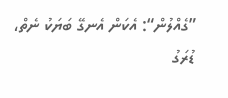”ގެއްލުން“: އެކަން އެނގޭ ބަޔަކު ނެތް،
ޑުރަގު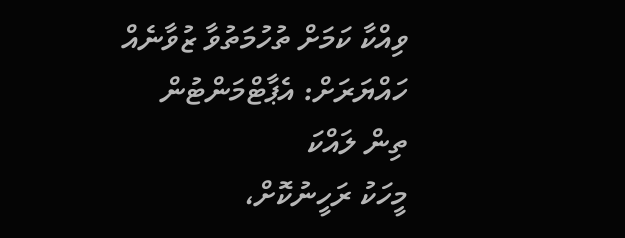ވިއްކާ ކަމަށް ތުހުމަތުވާ ޒުވާނެއް ހައްޔަރަށް: އެޕާޓްމަންޓުން ތިން ލައްކަ
މީހަކު ރަހީނުކޮށް،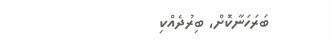ބަރަހަނާކޮށް، ބިރުދެއްކި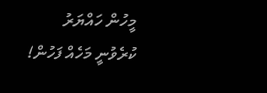މީހުން ހައްޔަރު ކުރެވުނީ މަހެއް ފަހުން!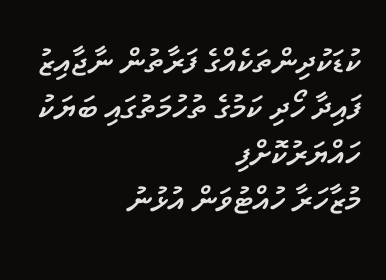ކުޑަކުދިންތަކެއްގެ ފަރާތުން ނާޖާއިޒު ފައިދާ ހޯދި ކަމުގެ ތުހުމަތުގައި ބަޔަކު ހައްޔަރުކޮށްފި
މުޒާހަރާ ހުއްޓުވަން އުޅުނު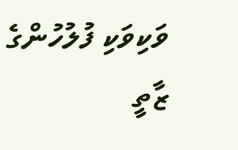ވަކިވަކި ފުލުހުންގެ ޒާތީ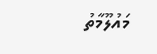މައުލޫމާތު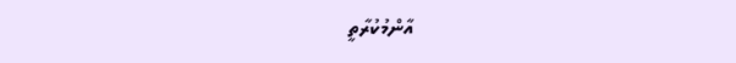އާންމުކުރާތީ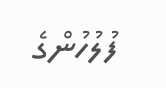ފުލުހުންގެ